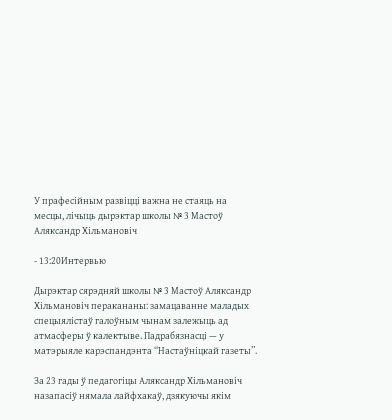У прафесійным развіцці важна не стаяць на месцы, лічыць дырэктар школы № 3 Мастоў Аляксандр Хільмановіч

- 13:20Интервью

Дырэктар сярэдняй школы № 3 Мастоў Аляксандр Хільмановіч перакананы: замацаванне маладых спецыялістаў галоўным чынам залежыць ад атмасферы ў калектыве. Падрабязнасці — у матэрыяле карэспандэнта “Настаўніцкай газеты”.

За 23 гады ў педагогіцы Аляксандр Хільмановіч назапасіў нямала лайфхакаў, дзякуючы якім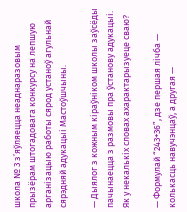школа № 3 з’яўляецца неаднаразовым прызёрам штогадовага конкурсу на лепшую арганізацыю работы сярод устаноў агульнай сярэдняй адукацыі Мастоўшчыны.

— Дыялог з кожным кіраўніком школы заўсёды пачынаецца з размовы пра ўстанову адукацыі. Як у некалькіх словах ахарактарызуеце сваю?

— Формулай “243+36”, дзе першая лічба — колькасць навучэнцаў, а другая —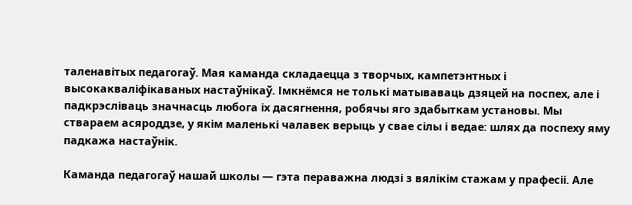таленавітых педагогаў. Мая каманда складаецца з творчых, кампетэнтных і высокакваліфікаваных настаўнікаў. Імкнёмся не толькі матываваць дзяцей на поспех, але і падкрэсліваць значнасць любога іх дасягнення, робячы яго здабыткам установы. Мы ствараем асяроддзе, у якім маленькі чалавек верыць у свае сілы і ведае: шлях да поспеху яму падкажа настаўнік.

Каманда педагогаў нашай школы — гэта пераважна людзі з вялікім стажам у прафесіі. Але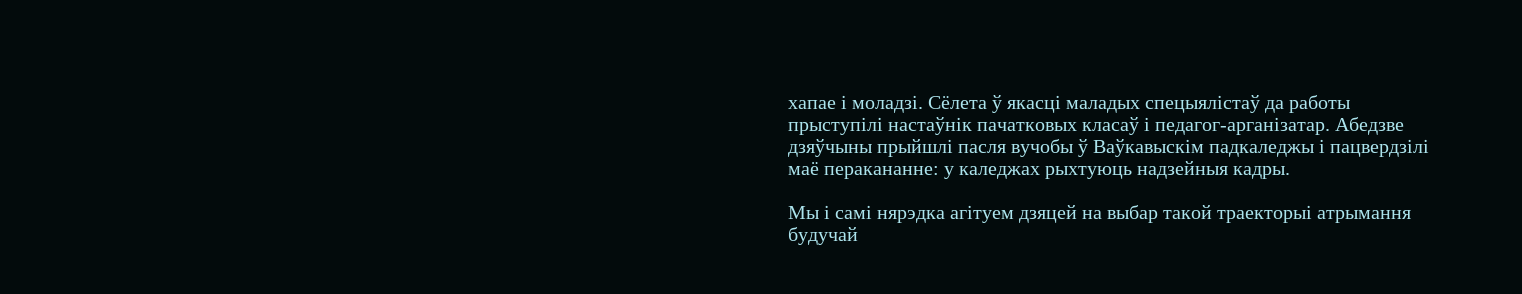хапае і моладзі. Сёлета ў якасці маладых спецыялістаў да работы прыступілі настаўнік пачатковых класаў і педагог-арганізатар. Абедзве дзяўчыны прыйшлі пасля вучобы ў Ваўкавыскім падкаледжы і пацвердзілі маё перакананне: у каледжах рыхтуюць надзейныя кадры.

Мы і самі нярэдка агітуем дзяцей на выбар такой траекторыі атрымання будучай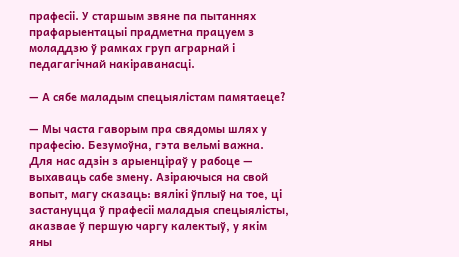прафесіі. У старшым звяне па пытаннях прафарыентацыі прадметна працуем з моладдзю ў рамках груп аграрнай і педагагічнай накіраванасці.

— А сябе маладым спецыялістам памятаеце?

— Мы часта гаворым пра свядомы шлях у прафесію. Безумоўна, гэта вельмі важна. Для нас адзін з арыенціраў у рабоце — выхаваць сабе змену. Азіраючыся на свой вопыт, магу сказаць: вялікі ўплыў на тое, ці застануцца ў прафесіі маладыя спецыялісты, аказвае ў першую чаргу калектыў, у якім яны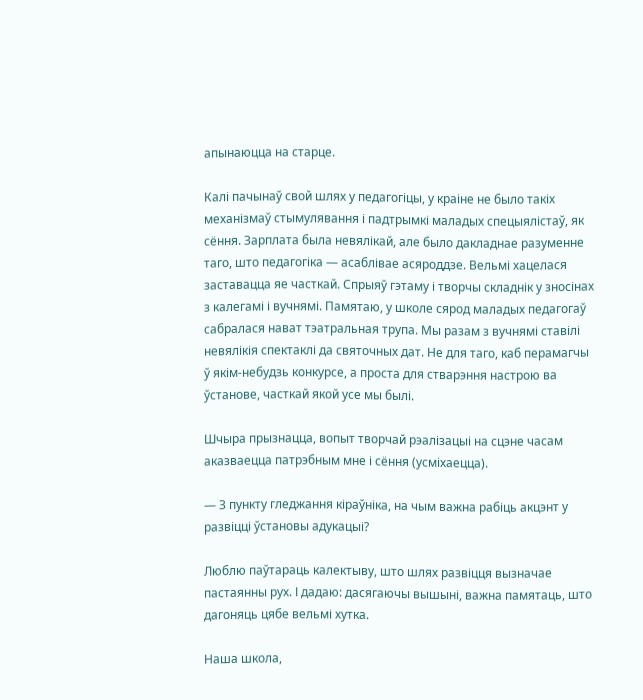апынаюцца на старце.

Калі пачынаў свой шлях у педагогіцы, у краіне не было такіх механізмаў стымулявання і падтрымкі маладых спецыялістаў, як сёння. Зарплата была невялікай, але было дакладнае разуменне таго, што педагогіка — асаблівае асяроддзе. Вельмі хацелася заставацца яе часткай. Спрыяў гэтаму і творчы складнік у зносінах з калегамі і вучнямі. Памятаю, у школе сярод маладых педагогаў сабралася нават тэатральная трупа. Мы разам з вучнямі ставілі невялікія спектаклі да святочных дат. Не для таго, каб перамагчы ў якім-небудзь конкурсе, а проста для стварэння настрою ва ўстанове, часткай якой усе мы былі.

Шчыра прызнацца, вопыт творчай рэалізацыі на сцэне часам аказваецца патрэбным мне і сёння (усміхаецца).

— З пункту гледжання кіраўніка, на чым важна рабіць акцэнт у развіцці ўстановы адукацыі?

Люблю паўтараць калектыву, што шлях развіцця вызначае пастаянны рух. І дадаю: дасягаючы вышыні, важна памятаць, што дагоняць цябе вельмі хутка.

Наша школа,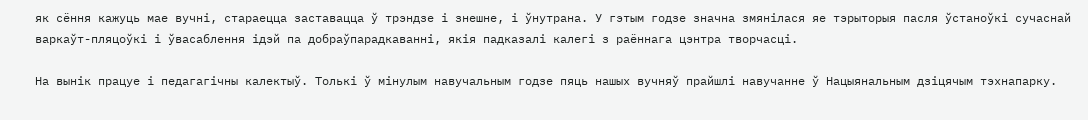як сёння кажуць мае вучні, стараецца заставацца ў трэндзе і знешне, і ўнутрана. У гэтым годзе значна змянілася яе тэрыторыя пасля ўстаноўкі сучаснай варкаўт-пляцоўкі і ўвасаблення ідэй па добраўпарадкаванні, якія падказалі калегі з раённага цэнтра творчасці.

На вынік працуе і педагагічны калектыў. Толькі ў мінулым навучальным годзе пяць нашых вучняў прайшлі навучанне ў Нацыянальным дзіцячым тэхнапарку.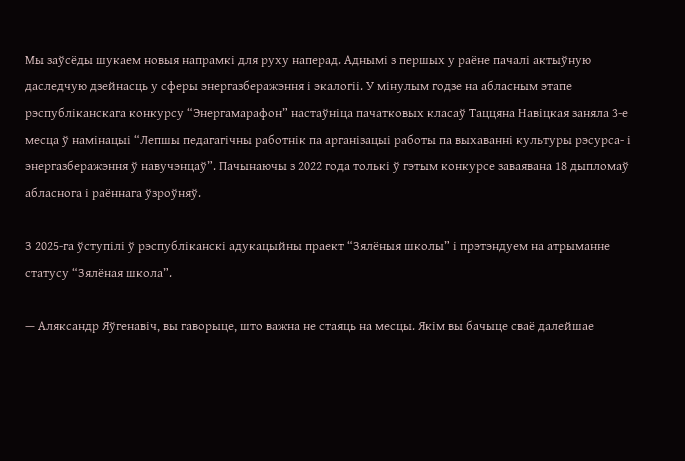Мы заўсёды шукаем новыя напрамкі для руху наперад. Аднымі з першых у раёне пачалі актыўную даследчую дзейнасць у сферы энергазберажэння і экалогіі. У мінулым годзе на абласным этапе рэспубліканскага конкурсу “Энергамарафон” настаўніца пачатковых класаў Таццяна Навіцкая заняла 3-е месца ў намінацыі “Лепшы педагагічны работнік па арганізацыі работы па выхаванні культуры рэсурса- і энергазберажэння ў навучэнцаў”. Пачынаючы з 2022 года толькі ў гэтым конкурсе заваявана 18 дыпломаў абласнога і раённага ўзроўняў.

З 2025-га ўступілі ў рэспубліканскі адукацыйны праект “Зялёныя школы” і прэтэндуем на атрыманне статусу “Зялёная школа”.

— Аляксандр Яўгенавіч, вы гаворыце, што важна не стаяць на месцы. Якім вы бачыце сваё далейшае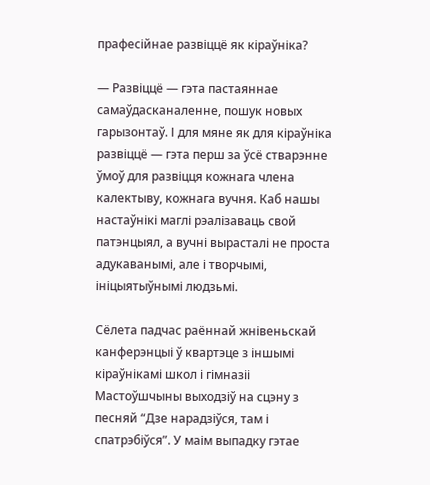прафесійнае развіццё як кіраўніка?

— Развіццё — гэта пастаяннае самаўдасканаленне, пошук новых гарызонтаў. І для мяне як для кіраўніка развіццё — гэта перш за ўсё стварэнне ўмоў для развіцця кожнага члена калектыву, кожнага вучня. Каб нашы настаўнікі маглі рэалізаваць свой патэнцыял, а вучні вырасталі не проста адукаванымі, але і творчымі, ініцыятыўнымі людзьмі.

Сёлета падчас раённай жнівеньскай канферэнцыі ў квартэце з іншымі кіраўнікамі школ і гімназіі Мастоўшчыны выходзіў на сцэну з песняй “Дзе нарадзіўся, там і спатрэбіўся”. У маім выпадку гэтае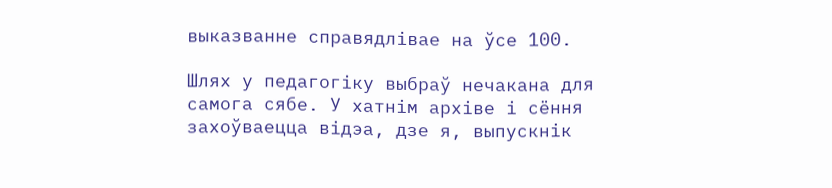выказванне справядлівае на ўсе 100.

Шлях у педагогіку выбраў нечакана для самога сябе. У хатнім архіве і сёння захоўваецца відэа, дзе я, выпускнік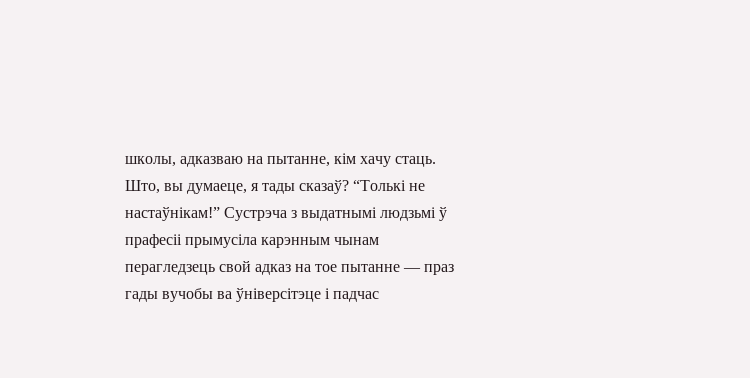школы, адказваю на пытанне, кім хачу стаць. Што, вы думаеце, я тады сказаў? “Толькі не настаўнікам!” Сустрэча з выдатнымі людзьмі ў прафесіі прымусіла карэнным чынам перагледзець свой адказ на тое пытанне — праз гады вучобы ва ўніверсітэце і падчас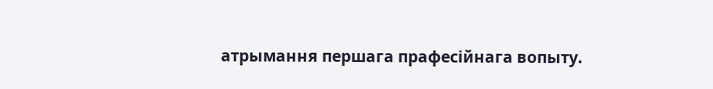атрымання першага прафесійнага вопыту.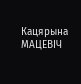Кацярына МАЦЕВІЧ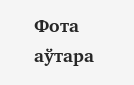Фота аўтара